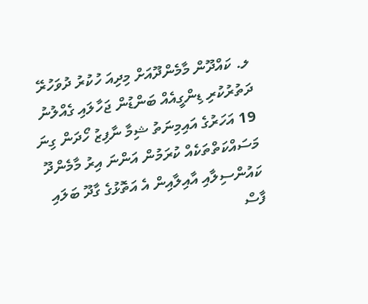ލ. ކައްދޫން މާމެންދޫއަށް މިދިއަ ހުކުރު ދުވަހުރޭ ދަތުރުކުރި ޑިންގީއެއް ބަންޑުން ޖަހާލައި ގެއްލުނު 19 އަހަރުގެ އައިމިނަތު ޝިމާ ނާފިޒު ހޯދަން ގިނަ މަސައްކަތްތަކެއް ކުރަމުން އަންނަ އިރު މާމެންދޫ ކައުންސިލާއި އާއިލާއިން އެ އަތޮޅުގެ ގާދޫ ބަލައި ފާސް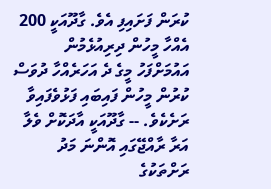ކުރަން ފަށައިފި އެވެ. ގާދޫއަކީ 200 އެއްހާ މީހުން ދިރިއުޅެމުން އައުމަށްފަހު މީގެ ދެ އަހަރެއްހާ ދުވަސް ކުރުން މީހުން ފައިބައި ފަޅުވެފައިވާ ރަށެކެވެ. -- ގާދޫއަކީ އާދަކޮށް ވެލާ އަރާ ރާއްޖޭގައި އޮންނަ މަދު ރަށްތަކުގެ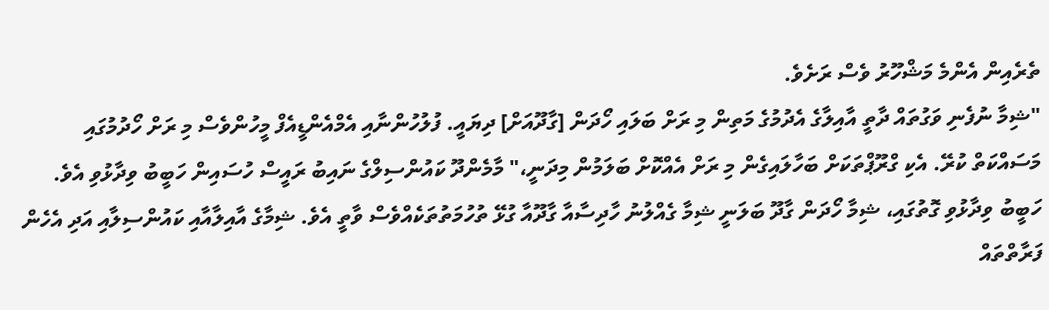ތެރެއިން އެންމެ މަޝްހޫރު ވެސް ރަށެވެ.
"ޝިމާ ނުފެނި ވަގުތައް ދާތީ އާއިލާގެ އެދުމުގެ މަތިން މި ރަށް ބަލައި ހޯދަން [ގާދޫއަށް] ދިޔައީ. ފުލުހުންނާއި އެމްއެންޑީއެފް މީހުންވެސް މި ރަށް ހޯދުމުގައި މަސައްކަތް ކުރޭ. އެކި ގްރޫޕްތަކަށް ބަހާލައިގެން މި ރަށް އެއްކޮށް ބަލަމުން މިދަނީ،" މާމެންދޫ ކައުންސިލްގެ ނައިބު ރައީސް ހުސައިން ހަބީބު ވިދާޅުވި އެވެ.
ހަބީބު ވިދާޅުވި ގޮތުގައި، ޝިމާ ހޯދަން ގާދޫ ބަލަނީ ޝިމާ ގެއްލުނު ހާދިސާއާ ގާދޫއާ ގުޅޭ ތުހުމަތުތަކެއްވެސް ވާތީ އެވެ. ޝިމާގެ އާއިލާއާއި ކައުންސިލާއި އަދި އެހެން ފަރާތްތައް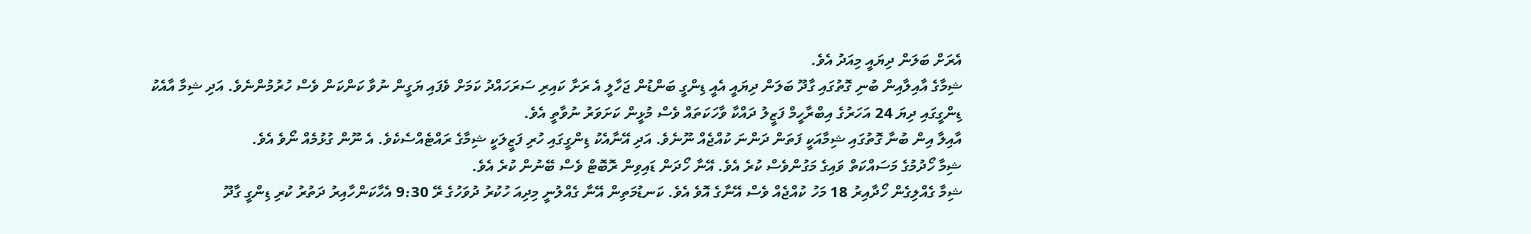އެރަށް ބަލަން ދިޔައީ މިއަދު އެވެ.
ޝިމާގެ އާއިލާއިން ބުނި ގޮތުގައި ގާދޫ ބަލަން ދިޔައީ އެއީ ޑިންގީ ބަންޑުން ޖަހާލީ އެ ރަށާ ކައިރި ސަރަހައްދު ކަމަށް ވެފައި ޔަގީން ނުވާ ކަންކަން ވެސް ހުރުމުންނެވެ. އަދި ޝިމާ އާއެކު ޑިންގީގައި ދިޔަ 24 އަހަރުގެ އިބްރާހީމް ފަޒީލު ދައްކާ ވާހަކަތައް ވެސް މުޅީން ކަށަވަރު ނުވާތީ އެވެ.
އާއިލާ އިން ބުނާ ގޮތުގައި ޝިމާއަކީ ފަތަން ދަންނަ ކުއްޖެއް ނޫނެވެ. އަދި އޭނާއެކު ޑިންގީގައި ހުރި ފަޒީލަކީ ޝިމާގެ ރައްޓެއްސެކެވެ. އެ ނޫން ގުޅުމެއް ނޯވެ އެވެ.
ޝިމާ ހޯދުމުގެ މަސައްކަތް ވައިގެ މަގުންވެސް ކުރެ އެވެ. އޭނާ ހޯދަން ޑައިވިން ރޮބޮޓް ވެސް ބޭނުން ކުރެ އެވެ.
ޝިމާ ގެއްލިގެން ހޯދާއިރު 18 މަހު ކުއްޖެއް ވެސް އޭނާގެ އޮވެ އެވެ. ކަނޑުމަތިން އޭނާ ގެއްލުނީ މިދިއަ ހުކުރު ދުވަހުގެ ރޭ 9:30 އެހާކަންހާއިރު ދަތުރު ކުރި ޑިންގީ ގާދޫ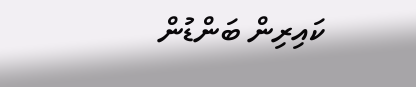ކައިރިން ބަންޑުން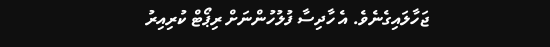ޖަހާލައިގެނެވެ. އެ ހާދިސާ ފުލުހުންނަށް ރިޕޯޓް ކުރިއިރު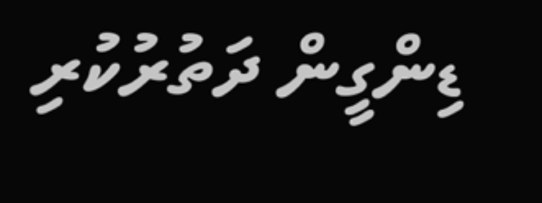ޑިންގީން ދަތުރުކުރި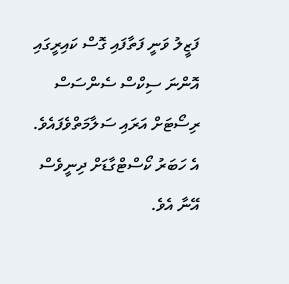ފަޒީލު ވަނީ ފަތާފައި ގޮސް ކައިރީގައި އޮންނަ ސިކްސް ސެންސަސް ރިސޯޓަށް އަރައި ސަލާމަތްވެފައެވެ. އެ ހަބަރު ކޯސްޓްގާޑަށް ދިނީވެސް އޭނާ އެވެ.